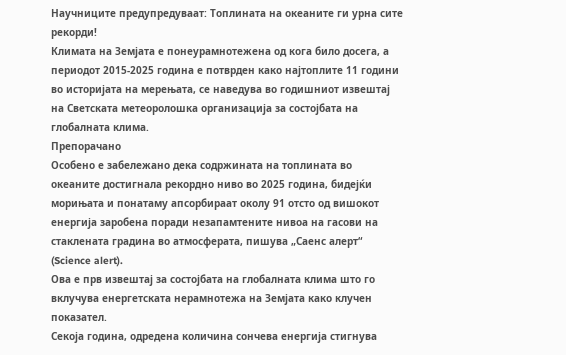Научниците предупредуваат: Топлината на океаните ги урна сите рекорди!
Климата на Земјата е понеурамнотежена од кога било досега, а периодот 2015-2025 година е потврден како најтоплите 11 години во историјата на мерењата, се наведува во годишниот извештај на Светската метеоролошка организација за состојбата на глобалната клима.
Препорачано
Особено е забележано дека содржината на топлината во океаните достигнала рекордно ниво во 2025 година, бидејќи морињата и понатаму апсорбираат околу 91 отсто од вишокот енергија заробена поради незапамтените нивоа на гасови на стаклената градина во атмосферата, пишува „Саенс алерт“ (Science alert).
Ова е прв извештај за состојбата на глобалната клима што го вклучува енергетската нерамнотежа на Земјата како клучен показател.
Секоја година, одредена количина сончева енергија стигнува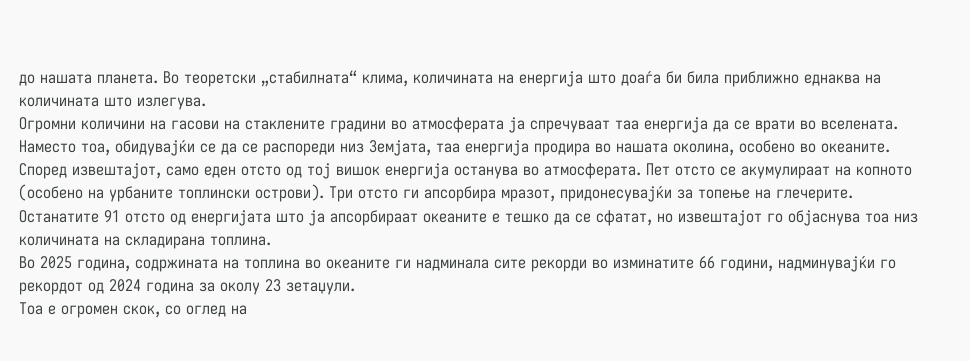до нашата планета. Во теоретски „стабилната“ клима, количината на енергија што доаѓа би била приближно еднаква на количината што излегува.
Огромни количини на гасови на стаклените градини во атмосферата ја спречуваат таа енергија да се врати во вселената. Наместо тоа, обидувајќи се да се распореди низ Земјата, таа енергија продира во нашата околина, особено во океаните.
Според извештајот, само еден отсто од тој вишок енергија останува во атмосферата. Пет отсто се акумулираат на копното (особено на урбаните топлински острови). Три отсто ги апсорбира мразот, придонесувајќи за топење на глечерите.
Останатите 91 отсто од енергијата што ја апсорбираат океаните е тешко да се сфатат, но извештајот го објаснува тоа низ количината на складирана топлина.
Во 2025 година, содржината на топлина во океаните ги надминала сите рекорди во изминатите 66 години, надминувајќи го рекордот од 2024 година за околу 23 зетаџули.
Тоа е огромен скок, со оглед на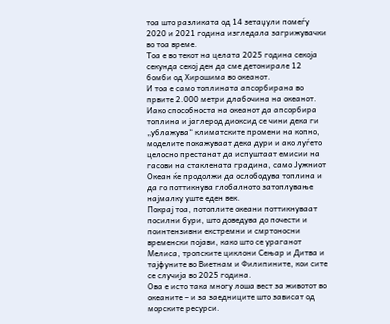тоа што разликата од 14 зетаџули помеѓу 2020 и 2021 година изгледала загрижувачки во тоа време.
Тоа е во текот на целата 2025 година секоја секунда секој ден да сме детонирале 12 бомби од Хирошима во океанот.
И тоа е само топлината апсорбирана во првите 2.000 метри длабочина на океанот.
Иако способноста на океанот да апсорбира топлина и јаглерод диоксид се чини дека ги „ублажува“ климатските промени на копно, моделите покажуваат дека дури и ако луѓето целосно престанат да испуштаат емисии на гасови на стаклената градина, само Јужниот Океан ќе продолжи да ослободува топлина и да го поттикнува глобалното затоплување најмалку уште еден век.
Покрај тоа, потоплите океани поттикнуваат посилни бури, што доведува до почести и поинтензивни екстремни и смртоносни временски појави, како што се ураганот Мелиса, тропските циклони Сењар и Дитва и тајфуните во Виетнам и Филипините, кои сите се случија во 2025 година.
Ова е исто така многу лоша вест за животот во океаните – и за заедниците што зависат од морските ресурси.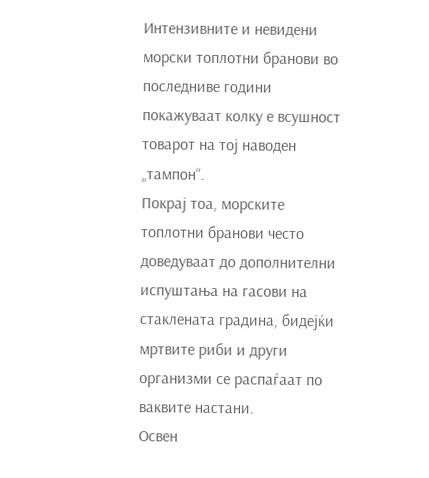Интензивните и невидени морски топлотни бранови во последниве години покажуваат колку е всушност товарот на тој наводен „тампон“.
Покрај тоа, морските топлотни бранови често доведуваат до дополнителни испуштања на гасови на стаклената градина, бидејќи мртвите риби и други организми се распаѓаат по ваквите настани.
Освен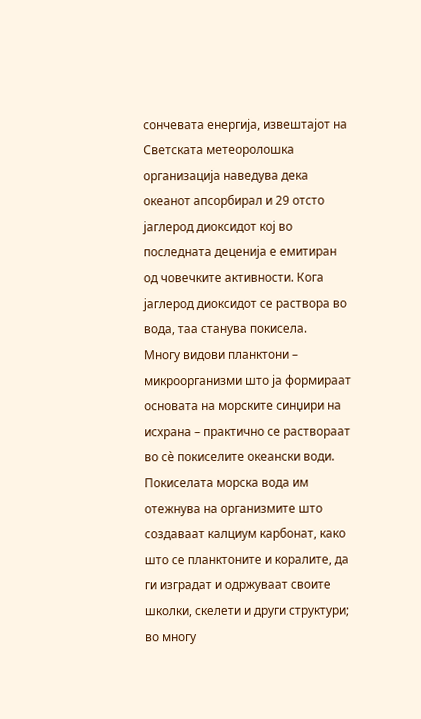сончевата енергија, извештајот на Светската метеоролошка организација наведува дека океанот апсорбирал и 29 отсто јаглерод диоксидот кој во последната деценија е емитиран од човечките активности. Кога јаглерод диоксидот се раствора во вода, таа станува покисела.
Многу видови планктони – микроорганизми што ја формираат основата на морските синџири на исхрана – практично се раствораат во сè покиселите океански води.
Покиселата морска вода им отежнува на организмите што создаваат калциум карбонат, како што се планктоните и коралите, да ги изградат и одржуваат своите школки, скелети и други структури; во многу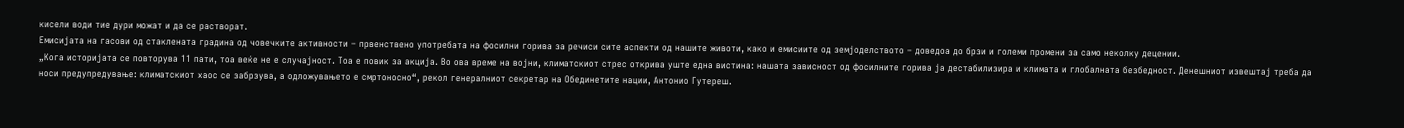кисели води тие дури можат и да се растворат.
Емисијата на гасови од стаклената градина од човечките активности – првенствено употребата на фосилни горива за речиси сите аспекти од нашите животи, како и емисиите од земјоделството – доведоа до брзи и големи промени за само неколку децении.
„Кога историјата се повторува 11 пати, тоа веќе не е случајност. Тоа е повик за акција. Во ова време на војни, климатскиот стрес открива уште една вистина: нашата зависност од фосилните горива ја дестабилизира и климата и глобалната безбедност. Денешниот извештај треба да носи предупредување: климатскиот хаос се забрзува, а одложувањето е смртоносно“, рекол генералниот секретар на Обединетите нации, Антонио Гутереш.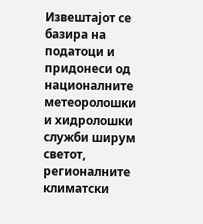Извештајот се базира на податоци и придонеси од националните метеоролошки и хидролошки служби ширум светот, регионалните климатски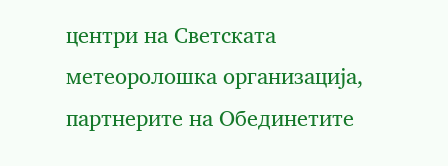центри на Светската метеоролошка организација, партнерите на Обединетите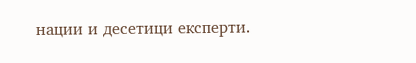нации и десетици експерти.